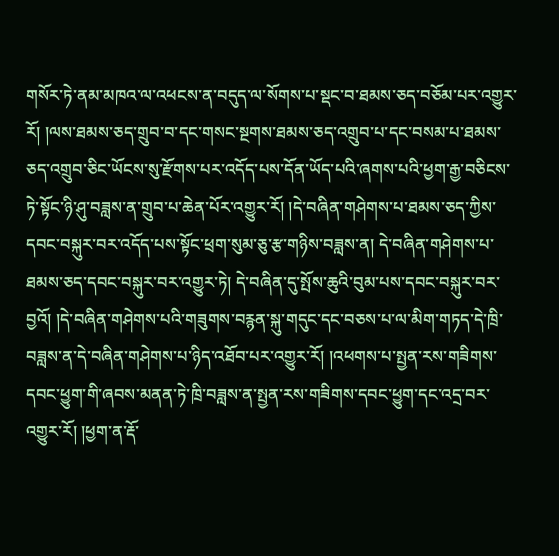གསོར་ཏེ་ནམ་མཁའ་ལ་འཕངས་ན་བདུད་ལ་སོགས་པ་སྡང་བ་ཐམས་ཅད་བཅོམ་པར་འགྱུར་རོ། །ལས་ཐམས་ཅད་གྲུབ་བ་དང་གསང་སྔགས་ཐམས་ཅད་འགྲུབ་པ་དང་བསམ་པ་ཐམས་ཅད་འགྲུབ་ཅིང་ཡོངས་སུ་རྫོགས་པར་འདོད་པས་དོན་ཡོད་པའི་ཞགས་པའི་ཕྱག་རྒྱ་བཅིངས་ཏེ་སྟོང་ཉི་ཤུ་བཟླས་ན་གྲུབ་པ་ཆེན་པོར་འགྱུར་རོ། །དེ་བཞིན་གཤེགས་པ་ཐམས་ཅད་ཀྱིས་དབང་བསྐུར་བར་འདོད་པས་སྟོང་ཕྲག་སུམ་ཅུ་རྩ་གཉིས་བཟླས་ན། དེ་བཞིན་གཤེགས་པ་ཐམས་ཅད་དབང་བསྐུར་བར་འགྱུར་ཏེ། དེ་བཞིན་དུ་སྤོས་ཆུའི་བུམ་པས་དབང་བསྐུར་བར་བྱའོ། །དེ་བཞིན་གཤེགས་པའི་གཟུགས་བརྙན་སྐུ་གདུང་དང་བཅས་པ་ལ་མིག་གཏད་དེ་ཁྲི་བཟླས་ན་དེ་བཞིན་གཤེགས་པ་ཉིད་འཐོབ་པར་འགྱུར་རོ། །འཕགས་པ་སྤྱན་རས་གཟིགས་དབང་ཕྱུག་གི་ཞབས་མནན་ཏེ་ཁྲི་བཟླས་ན་སྤྱན་རས་གཟིགས་དབང་ཕྱུག་དང་འདྲ་བར་འགྱུར་རོ། །ཕྱག་ན་རྡོ་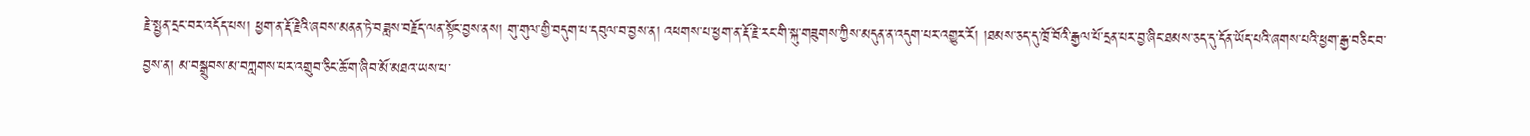རྗེ་སྤྱན་དྲང་བར་འདོད་པས། ཕྱག་ན་རྡོ་རྗེའི་ཞབས་མནན་ཏེ་བཟླས་བརྗོད་ལན་སྟོང་བྱས་ནས། གུ་གུལ་གྱི་བདུག་པ་དབུལ་བ་བྱས་ན། འཕགས་པ་ཕྱག་ན་རྡོ་རྗེ་རང་གི་སྐུ་གཟུགས་ཀྱིས་མདུན་ན་འདུག་པར་འགྱུར་རོ། །ཐམས་ཅད་དུ་ཁྲོ་བོའི་རྒྱལ་པོ་དྲན་པར་བྱ་ཞིང་ཐམས་ཅད་དུ་དོན་ཡོད་པའི་ཞགས་པའི་ཕྱག་རྒྱ་བཅིང་བ་བྱས་ན། མ་བསྒྲུབས་མ་བཀླགས་པར་འགྲུབ་ཅིང་ཆོ་ག་ཞིབ་མོ་མཐའ་ཡས་པ་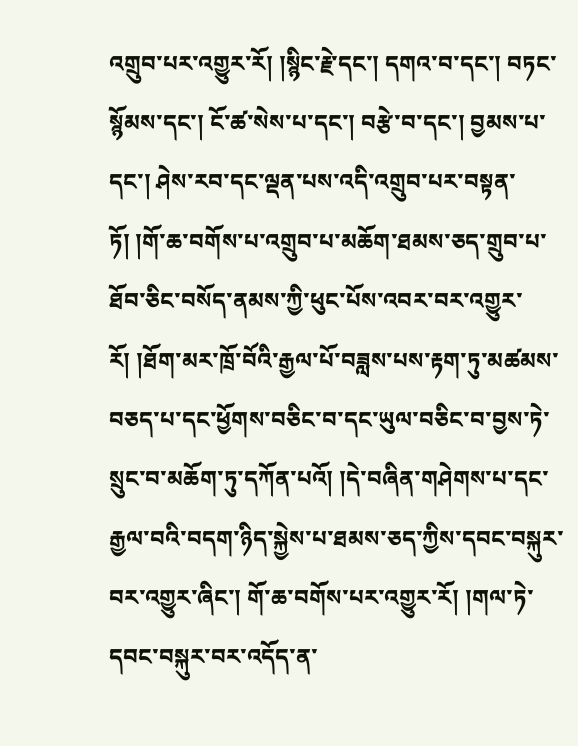འགྲུབ་པར་འགྱུར་རོ། །སྙིང་རྗེ་དང་། དགའ་བ་དང་། བཏང་སྙོམས་དང་། ངོ་ཚ་སེས་པ་དང་། བརྩེ་བ་དང་། བྱམས་པ་དང་། ཤེས་རབ་དང་ལྡན་པས་འདི་འགྲུབ་པར་བསྟན་ཏོ། །གོ་ཆ་བགོས་པ་འགྲུབ་པ་མཆོག་ཐམས་ཅད་གྲུབ་པ་ཐོབ་ཅིང་བསོད་ནམས་ཀྱི་ཕུང་པོས་འབར་བར་འགྱུར་རོ། །ཐོག་མར་ཁྲོ་བོའི་རྒྱལ་པོ་བཟླས་པས་རྟག་ཏུ་མཚམས་བཅད་པ་དང་ཕྱོགས་བཅིང་བ་དང་ཡུལ་བཅིང་བ་བྱས་ཏེ་སྲུང་བ་མཆོག་ཏུ་དཀོན་པའོ། །དེ་བཞིན་གཤེགས་པ་དང་རྒྱལ་བའི་བདག་ཉིད་སྐྱེས་པ་ཐམས་ཅད་ཀྱིས་དབང་བསྐུར་བར་འགྱུར་ཞིང་། གོ་ཆ་བགོས་པར་འགྱུར་རོ། །གལ་ཏེ་དབང་བསྐུར་བར་འདོད་ན་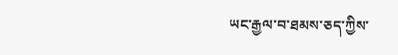ཡང་རྒྱལ་བ་ཐམས་ཅད་ཀྱིས་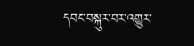དབང་བསྐུར་བར་འགྱུར་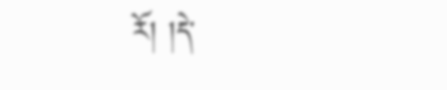རོ། །དེ་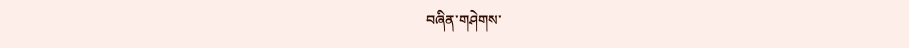བཞིན་གཤེགས་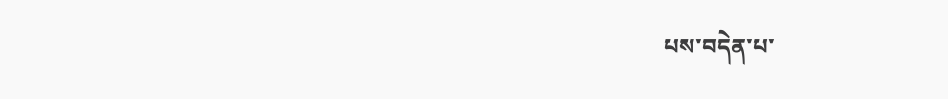པས་བདེན་པ་